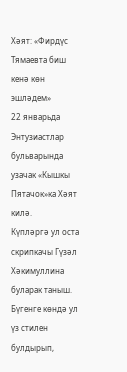Хәят: «Фирдүс Тямаевта биш кенә көн эшләдем»
22 январьда Энтузиастлар бульварында узачак «Кышкы Пятачок»ка Хәят килә.
Күпләргә ул оста скрипкачы Гүзәл Хәкимуллина буларак таныш. Бүгенге көндә ул үз стилен булдырып,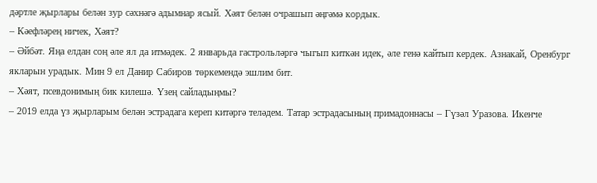дәртле җырлары белән зур сәхнәгә адымнар ясый. Хәят белән очрашып әңгәмә кордык.
– Кәефләрең ничек, Хәят?
– Әйбәт. Яңа елдан соң әле ял да итмәдек. 2 январьда гастрольләргә чыгып киткән идек, әле генә кайтып кердек. Азнакай, Оренбург якларын урадык. Мин 9 ел Данир Сабиров төркемендә эшлим бит.
– Хәят, псевдонимың бик килешә. Үзең сайладыңмы?
– 2019 елда үз җырларым белән эстрадага кереп китәргә теләдем. Татар эстрадасының примадоннасы – Гүзәл Уразова. Икенче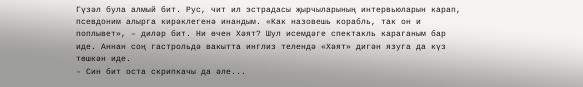Гүзәл була алмый бит. Рус, чит ил эстрадасы җырчыларының интервьюларын карап, псевдоним алырга кирәклегенә инандым. «Как назовешь корабль, так он и поплывет», – диләр бит. Ни өчен Хәят? Шул исемдәге спектакль караганым бар иде. Аннан соң гастрольдә вакытта инглиз телендә «Хәят» дигән язуга да күз төшкән иде.
– Син бит оста скрипкачы да әле...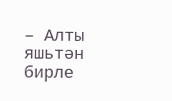– Алты яшьтән бирле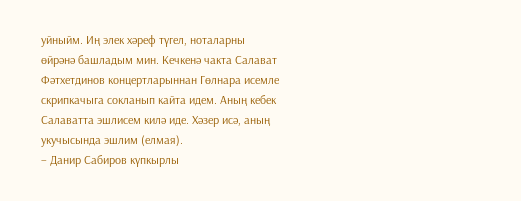уйныйм. Иң элек хәреф түгел, ноталарны өйрәнә башладым мин. Кечкенә чакта Салават Фәтхетдинов концертларыннан Гөлнара исемле скрипкачыга сокланып кайта идем. Аның кебек Салаватта эшлисем килә иде. Хәзер исә, аның укучысында эшлим (елмая).
– Данир Сабиров күпкырлы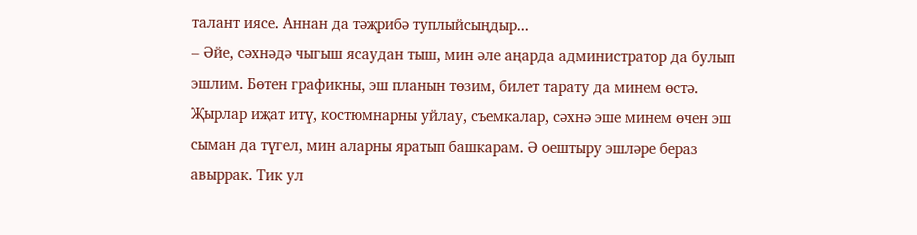талант иясе. Аннан да тәҗрибә туплыйсыңдыр...
– Әйе, сәхнәдә чыгыш ясаудан тыш, мин әле аңарда администратор да булып эшлим. Бөтен графикны, эш планын төзим, билет тарату да минем өстә. Җырлар иҗат итү, костюмнарны уйлау, съемкалар, сәхнә эше минем өчен эш сыман да түгел, мин аларны яратып башкарам. Ә оештыру эшләре бераз авыррак. Тик ул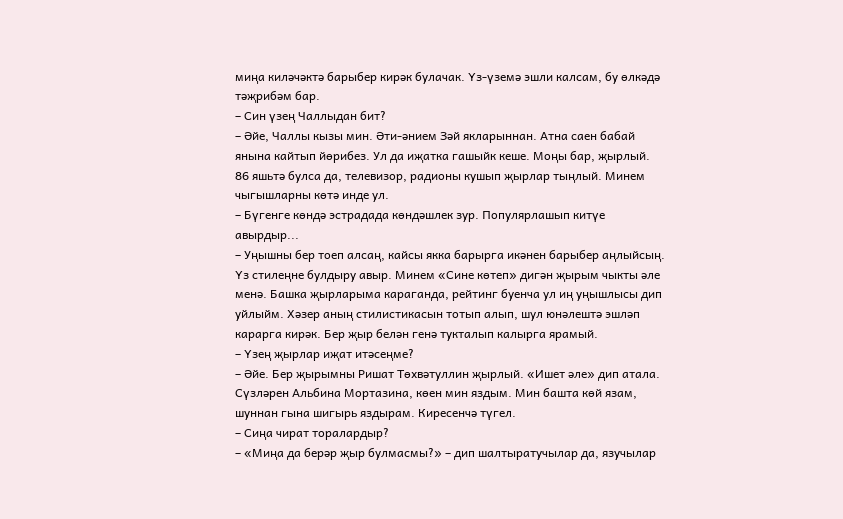миңа киләчәктә барыбер кирәк булачак. Үз-үземә эшли калсам, бу өлкәдә тәҗрибәм бар.
– Син үзең Чаллыдан бит?
– Әйе, Чаллы кызы мин. Әти-әнием Зәй якларыннан. Атна саен бабай янына кайтып йөрибез. Ул да иҗатка гашыйк кеше. Моңы бар, җырлый. 86 яшьтә булса да, телевизор, радионы кушып җырлар тыңлый. Минем чыгышларны көтә инде ул.
– Бүгенге көндә эстрадада көндәшлек зур. Популярлашып китүе авырдыр...
– Уңышны бер тоеп алсаң, кайсы якка барырга икәнен барыбер аңлыйсың. Үз стилеңне булдыру авыр. Минем «Сине көтеп» дигән җырым чыкты әле менә. Башка җырларыма караганда, рейтинг буенча ул иң уңышлысы дип уйлыйм. Хәзер аның стилистикасын тотып алып, шул юнәлештә эшләп карарга кирәк. Бер җыр белән генә тукталып калырга ярамый.
– Үзең җырлар иҗат итәсеңме?
– Әйе. Бер җырымны Ришат Төхвәтуллин җырлый. «Ишет әле» дип атала. Сүзләрен Альбина Мортазина, көен мин яздым. Мин башта көй язам, шуннан гына шигырь яздырам. Киресенчә түгел.
– Сиңа чират торалардыр?
– «Миңа да берәр җыр булмасмы?» – дип шалтыратучылар да, язучылар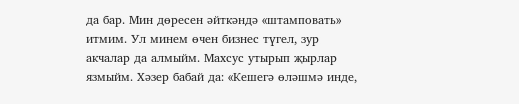да бар. Мин дөресен әйткәндә «штамповать» итмим. Ул минем өчен бизнес түгел, зур акчалар да алмыйм. Махсус утырып җырлар язмыйм. Хәзер бабай да: «Кешегә өләшмә инде,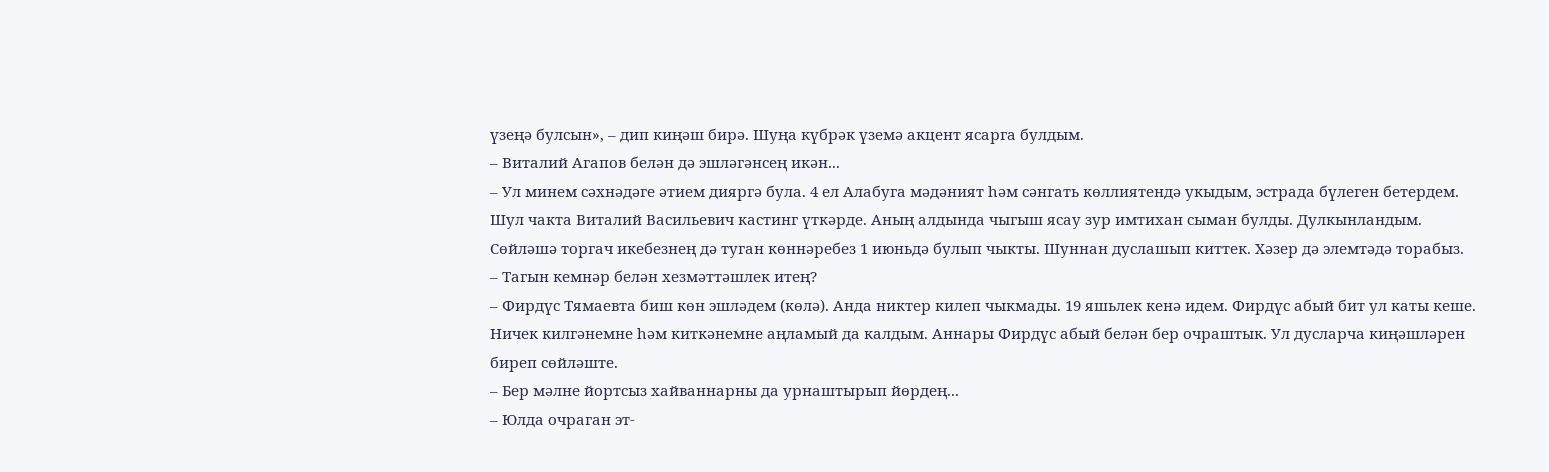үзеңә булсын», – дип киңәш бирә. Шуңа күбрәк үземә акцент ясарга булдым.
– Виталий Агапов белән дә эшләгәнсең икән...
– Ул минем сәхнәдәге әтием дияргә була. 4 ел Алабуга мәдәният һәм сәнгать көллиятендә укыдым, эстрада бүлеген бетердем. Шул чакта Виталий Васильевич кастинг үткәрде. Аның алдында чыгыш ясау зур имтихан сыман булды. Дулкынландым. Сөйләшә торгач икебезнең дә туган көннәребез 1 июньдә булып чыкты. Шуннан дуслашып киттек. Хәзер дә элемтәдә торабыз.
– Тагын кемнәр белән хезмәттәшлек итең?
– Фирдүс Тямаевта биш көн эшләдем (көлә). Анда никтер килеп чыкмады. 19 яшьлек кенә идем. Фирдүс абый бит ул каты кеше. Ничек килгәнемне һәм киткәнемне аңламый да калдым. Аннары Фирдүс абый белән бер очраштык. Ул дусларча киңәшләрен биреп сөйләште.
– Бер мәлне йортсыз хайваннарны да урнаштырып йөрдең...
– Юлда очраган эт-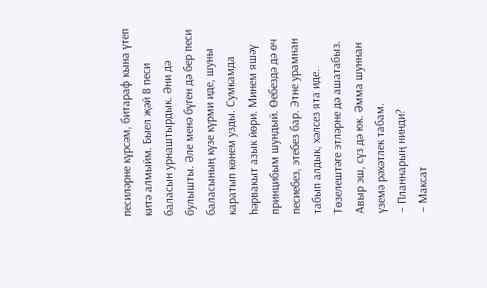песиләрне күрсәм, битараф кына үтеп китә алмыйм. Быел җәй 8 песи баласын урнаштырдык. Әни дә булышты. Әле менә бүген дә бер песи баласының күзе күрми иде, шуны каратып көнем узды. Сумкамда һәрвакыт азык йөри. Минем яшәү принцибым шундый. Өебездә дә өч песиебез, этебез бар. Этне урамнан табып алдык, хәлсез ята иде. Төзелештәге этләрне дә ашатабыз. Авыр эш, сүз дә юк. Әмма шуннан үземә рәхәтлек табам.
– Планнарың нинди?
– Максат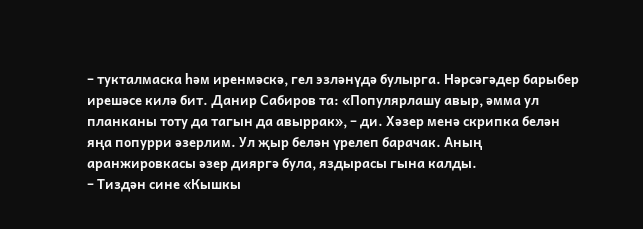– тукталмаска һәм иренмәскә, гел эзләнүдә булырга. Нәрсәгәдер барыбер ирешәсе килә бит. Данир Сабиров та: «Популярлашу авыр, әмма ул планканы тоту да тагын да авыррак», – ди. Хәзер менә скрипка белән яңа попурри әзерлим. Ул җыр белән үрелеп барачак. Аның аранжировкасы әзер дияргә була, яздырасы гына калды.
– Тиздән сине «Кышкы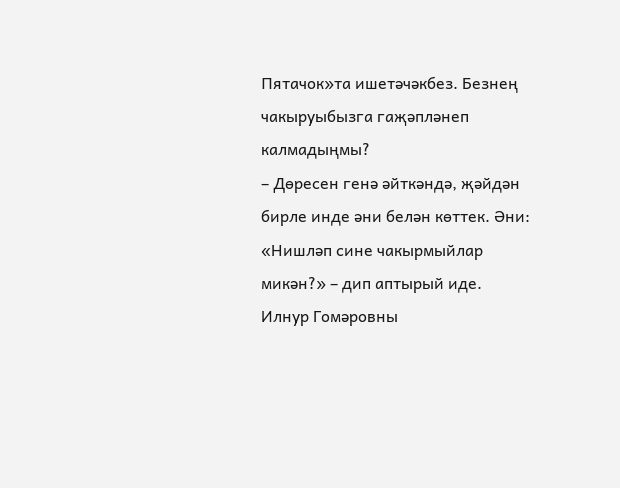Пятачок»та ишетәчәкбез. Безнең чакыруыбызга гаҗәпләнеп калмадыңмы?
– Дөресен генә әйткәндә, җәйдән бирле инде әни белән көттек. Әни: «Нишләп сине чакырмыйлар микән?» – дип аптырый иде. Илнур Гомәровны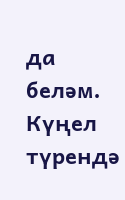да беләм. Күңел түрендә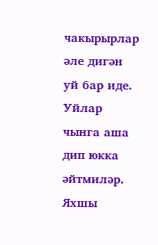чакырырлар әле дигән уй бар иде. Уйлар чынга аша дип юкка әйтмиләр. Яхшы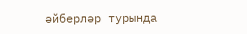әйберләр турында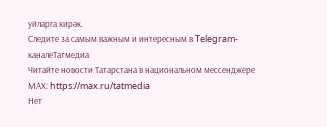уйларга кирәк.
Следите за самым важным и интересным в Telegram-каналеТатмедиа
Читайте новости Татарстана в национальном мессенджере MАХ: https://max.ru/tatmedia
Нет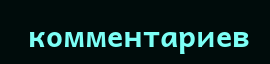комментариев